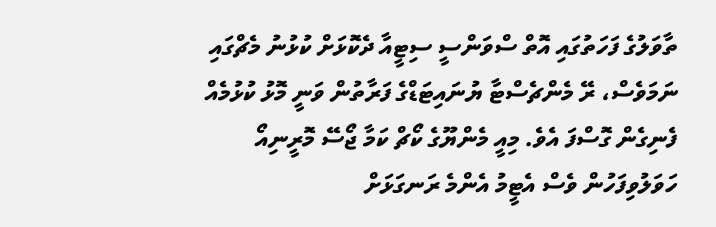ތާވަލުގެ ފަހަތުގައި އޮތް ސްވަންސީ ސިޓީއާ ދެކޮޅަށް ކުޅުނު މެޗްގައި ނަމަވެސް، ރޭ މެންޗެސްޓާ ޔުނައިޓަޑްގެ ފަރާތުން ވަނީ މޮޅު ކުޅުމެއް ފެނިގެން ގޮސްފަ އެވެ. މިއީ މެންޔޫގެ ކޯޗް ކަމާ ޖޯސޭ މޮރީނިއޯ ހަވަލުވިފަހުން ވެސް އެޓީމު އެންމެ ރަނގަޅަށް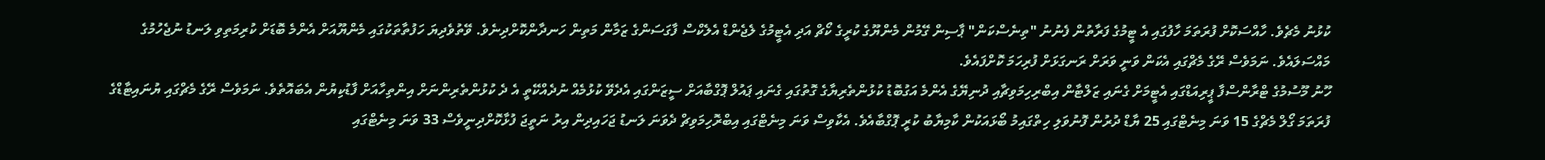ކުޅުނު މެޗެވެ. ހާއްސަކޮށް ފުރަތަމަ ހާފުގައި އެ ޓީމުގެ ފަރާތުން ފެނުނު "ތިނެސްކަން" ޕާސިން ގޭމުން މެންޔޫގެ ކުރީގެ ކޯޗް އަދި އެޓީމުގެ ލެޖެންޑް އެލެކްސް ފާގަސަންގެ ޒަމާން މަތިން ހަނދާންކޮށްދިނެވެ. ވޭތުވެދިޔަ ހަފުތާތަކުގައި މެންޔޫއަށް އެންމެ ބޮޑަށް ކުރިމަތިވި ލަނޑު ނުޖެހުމުގެ މައްސަލައެވެ. ނަމަވެސް ރޭގެ މެޗްގައި އެކަން ވަނީ ވަރަށް ރަނގަޅަށް ފުރިހަމަ ކޮށްފައެވެ.
ހޫނު މޫސުމުގެ ޓްރާންސްފާ ޕީރިއަޑްގައި އެޓީމަށް ގެނައި ޒަލްޓާން އިބްރިހިމަވިޗާއި ދުނިޔޭގެ އެންމެ އަގުބޮޑު ކުޅުންތެރިޔާގެ ގޮތުގައި ގެނައި ޕައުލް ޕޮގްބާއަށް ސީޒަންގައި އެދެވޭ ކުޅުމެއް ނުދެއްކޭތީ އެ ދެ ކުޅުންތެރިންނަށް އިންތިހާއަށް ފާޑުކިޔުން އެބައޮތެވެ. ނަމަވެސް ރޭގެ މެޗްގައި ޔުނައިޓާޑްގެ ފުރަތަމަ ގޯލް މެޗްގެ 15 ވަނަ މިނެޓްގައި 25 ޔާޑް ދުރުން ފޮނުވަލި ހިތްގައިމު ބޯޅައަކުން ކާމިޔާބު ކުރީ ޕޮގްބާއެވެ. އެކާވިސް ވަނަ މިނެޓްގައި އިބްރޮހިމަވިޗް ދެވަނަ ލަނޑު ޖަހައިދިން އިރު ނަތީޖަ ފުޅާކޮށްދިނީވެސް 33 ވަނަ މިނެޓްގައި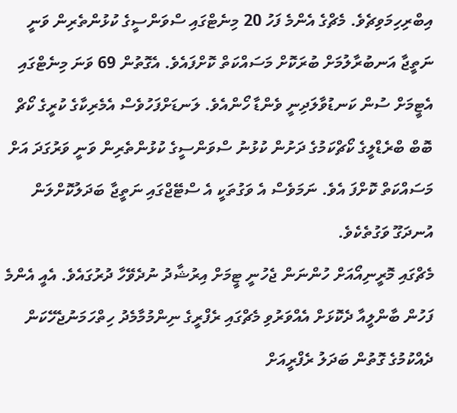އިބްރިހިމަވިޗެވެ. މެޗްގެ އެންމެ ފަހު 20 މިނެޓްގައި ސްވަންސީގެ ކުޅުންތެރިން ވަނީ ނަތީޖާ އަނބުރާލުމަށް ބުރަކޮށް މަސައްކަތް ކޮށްފައެވެ. އެގޮތުން 69 ވަނަ މިނެޓްގައި އެޓީމަށް ސުން ކަނޑުވާލަދިނީ ވެންޑާ ހޯންއެވެ. ލަނޑަށްފަހުވެސް އެމެރިކާގެ ކުރީގެ ކޯޗް ބޮބް ބްރެޑްލީގެ ކޯޗްކަމުގެ ދަށުން ކުޅުނު ސްވަންސީގެ ކުޅުންތެރިން ވަނީ ވަރުގަދަ އަށް މަސައްކަތް ކޮށްފަ އެވެ. ނަމަވެސް އެ ވަގުތަކީ އެ ސްޓޭޖްގައި ނަތީޖާ ބަދަލުކޮށްލަން އުނދަގޫ ވަގުތެކެވެ.
މެޗްގައި މޮރީނިއޯއަށް ހުންނަން ޖެހުނީ ޓީމަށް އިރުޝާދު ނުދެވޭހާ ދުރުގައެވެ. އެއީ އެންމެ ފަހުން ބާންލީއާ ދެކޮޅަށް އެއްވަރުވި މެޗްގައި ރެފްރީގެ ނިންމުމާމެދު ހިތްހަމަނުޖެހޭކަން ދެއްކުމުގެ ގޮތުން ބަދަލު ރެފްރީއަށް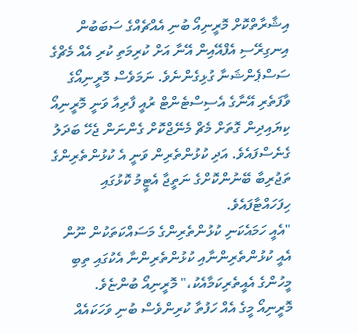އިޝާރާތްކޮށް މޮރީނިއޯ ބުނި އެއްޗެއްގެ ސަބަބުން އިނގިރޭސި އެފްއޭއިން އޭނާ އަށް ކުރިމަތި ކުރި އެއް މެޗްގެ ސަސްޕެންޝަނާ ގުޅިގެންނެވެ. ނަމަވެސް މޮރީނިއޯގެ ވާފަތެރި އޭނާގެ އެސިސްޓެންޓް ރުއީ ފާރިއާ ވަނީ މޮރީނިއޯ ކިޔައިދިން ގޮތަށް މެޗް މެނޭޖްކޮށް ގެންނަން ޖެހޭ ބަދަލު ގެނެސްފައެވެ. އަދި ކުޅުންތެރިން ވަނީ އެ ކުޅުންތެރިންގެ ތަޖުރިބާ ބޭނުންކޮށްގެ ނަތީޖާ އެޓީމު ކޮޅުގައި ހިފަހައްޓާފައެވެ.
"އެއީ ހަމައެކަނި ކުޅުންތެރިންގެ މަސައްކަތަކުން ނޫން އެއީ ކުޅުންތެރިންނާއި ކުޅުންތެރިންނާ އެކުގައި ތިބި މީހުންގެ އެއީތެރިކަމާއެކު،" މޮރީނިއޯ ބުންޏެވެ.
މޮރީނިއޯ މީގެ އެއް ހަފުތާ ކުރިންވެސް ބުނި ވަހަކައެއް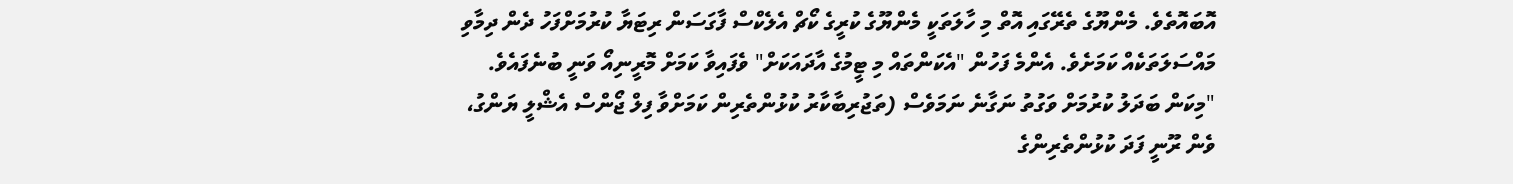އޮބައޮތެވެ. މެންޔޫގެ ތެރޭގައި އޮތް މި ހާލަތަކީ މެންޔޫގެ ކުރީގެ ކޯޗް އެލެކްސް ފާގަސަން ރިޓަޔާ ކުރުމަށްފަހު ދެން ދިމާވި މައްސަލަތަކެއް ކަމަށެވެ. އެންމެ ފަހުން "އެކަންތައް މި ޓީމުގެ އާދައަކަށް" ވެފައިވާ ކަމަށް މޮރީނިއޯ ވަނީ ބުނެފައެވެ.
"މިކަން ބަދަލު ކުރުމަށް ވަގުތު ނަގާނެ ނަމަވެސް (ތަޖުރިބާކާރު ކުޅުންތެރިން ކަމަށްވާ ފިލް ޖޯންސް އެޝްލީ ޔަންގު، ވެން ރޫނީ ފަދަ ކުޅުންތެރިންގެ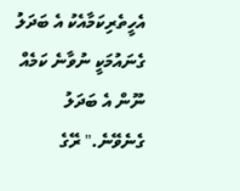އެހީތެރިކަމާއެކު އެ ބަދަލު ގެނައުމަކީ ނުވާނެ ކަމެއް ނޫން އެ ބަދަލު ގެނެވޭނެ." ރޭގެ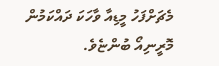މެޗަށްފަހު މީޑިއާ ވާހަކަ ދައްކަމުން މޮރީނިއޯ ބުންޏެވެ.